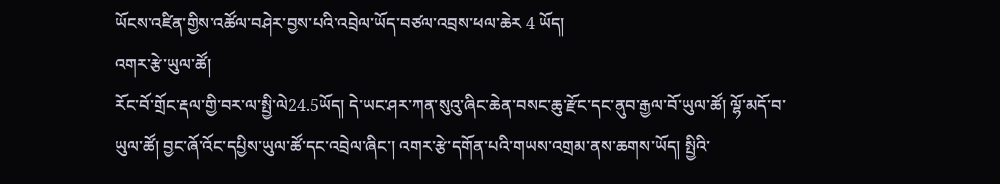ཡོངས་འཛིན་གྱིས་འཚོལ་བཤེར་བྱས་པའི་འབྲེལ་ཡོད་བཙལ་འབྲས་ཕལ་ཆེར 4 ཡོད།
འགར་རྩེ་ཡུལ་ཚོ།
རོང་བོ་གྲོང་རྡལ་གྱི་བར་ལ་སྤྱི་ལེ24.5ཡོད། དེ་ཡང་ཤར་ཀན་སུའུ་ཞིང་ཆེན་བསང་ཆུ་རྫོང་དང་ནུབ་རྒྱལ་བོ་ཡུལ་ཚོ། ལྷོ་མདོ་བ་ཡུལ་ཚོ། བྱང་ཞོ་འོང་དཔྱིས་ཡུལ་ཚོ་དང་འབྲེལ་ཞིང་། འགར་རྩེ་དགོན་པའི་གཡས་འགྲམ་ནས་ཆགས་ཡོད། སྤྱིའི་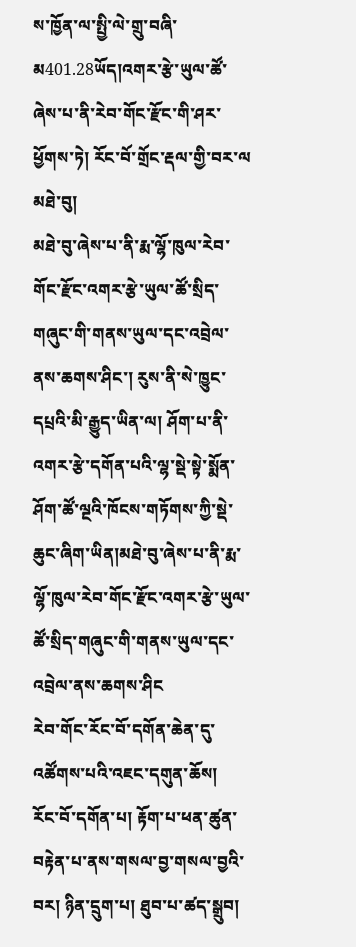ས་ཁྱོན་ལ་སྤྱི་ལེ་གྲུ་བཞི་མ401.28ཡོད།འགར་རྩེ་ཡུལ་ཚོ་ཞེས་པ་ནི་རེབ་གོང་རྫོང་གི་ཤར་ཕྱོགས་ཏེ། རོང་བོ་གྲོང་རྡལ་གྱི་བར་ལ
མཐེ་བུ།
མཐེ་བུ་ཞེས་པ་ནི་རྨ་ལྷོ་ཁུལ་རེབ་གོང་རྫོང་འགར་རྩེ་ཡུལ་ཚོ་སྲིད་གཞུང་གི་གནས་ཡུལ་དང་འབྲེལ་ནས་ཆགས་ཤིང་། རུས་ནི་སེ་ཁྱུང་དཔྲའི་མི་རྒྱུད་ཡིན་ལ། ཤོག་པ་ནི་འགར་རྩེ་དགོན་པའི་ལྷ་སྡེ་སྟེ་སྨོན་ཤོག་ཚོ་ལྔའི་ཁོངས་གཏོགས་ཀྱི་སྡེ་ཆུང་ཞིག་ཡིན།མཐེ་བུ་ཞེས་པ་ནི་རྨ་ལྷོ་ཁུལ་རེབ་གོང་རྫོང་འགར་རྩེ་ཡུལ་ཚོ་སྲིད་གཞུང་གི་གནས་ཡུལ་དང་འབྲེལ་ནས་ཆགས་ཤིང
རེབ་གོང་རོང་བོ་དགོན་ཆེན་དུ་འཚོགས་པའི་འཇང་དགུན་ཆོས།
རོང་བོ་དགོན་པ། རྟོག་པ་ཕན་ཚུན་བརྟེན་པ་ནས་གསལ་བྱ་གསལ་བྱའི་བར། ཉིན་དྲུག་པ། ཐུབ་པ་ཚད་སྒྲུབ།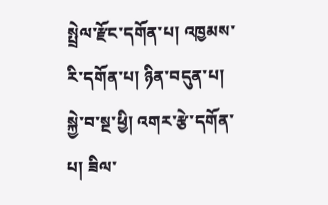སྤྲེལ་རྫོང་དགོན་པ། འཁྱམས་རི་དགོན་པ། ཉིན་བདུན་པ། སྐྱེ་བ་སྔ་ཕྱི། འགར་རྩེ་དགོན་པ། ཟིལ་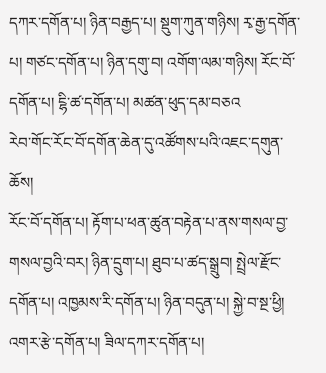དཀར་དགོན་པ། ཉིན་བརྒྱད་པ། སྡུག་ཀུན་གཉིས། རྭ་རྒྱ་དགོན་པ། གཙང་དགོན་པ། ཉིན་དགུ་བ། འགོག་ལམ་གཉིས། རོང་བོ་དགོན་པ། ངྷི་ཚ་དགོན་པ། མཚན་ཕུད་དམ་བཅའ
རེབ་གོང་རོང་བོ་དགོན་ཆེན་དུ་འཚོགས་པའི་འཇང་དགུན་ཆོས།
རོང་བོ་དགོན་པ། རྟོག་པ་ཕན་ཚུན་བརྟེན་པ་ནས་གསལ་བྱ་གསལ་བྱའི་བར། ཉིན་དྲུག་པ། ཐུབ་པ་ཚད་སྒྲུབ། སྤྲེལ་རྫོང་དགོན་པ། འཁྱམས་རི་དགོན་པ། ཉིན་བདུན་པ། སྐྱེ་བ་སྔ་ཕྱི། འགར་རྩེ་དགོན་པ། ཟིལ་དཀར་དགོན་པ།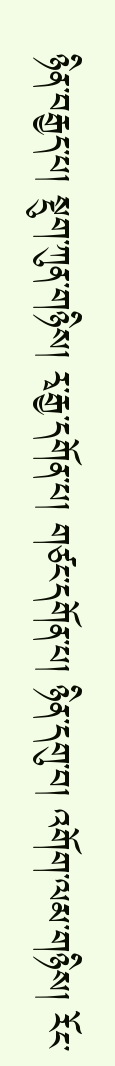ཉིན་བརྒྱད་པ། སྡུག་ཀུན་གཉིས། རྭ་རྒྱ་དགོན་པ། གཙང་དགོན་པ། ཉིན་དགུ་བ། འགོག་ལམ་གཉིས། རོང་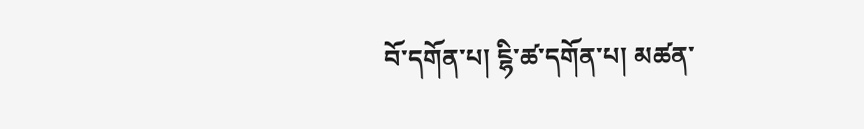བོ་དགོན་པ། ངྷི་ཚ་དགོན་པ། མཚན་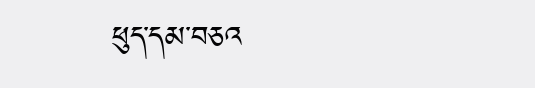ཕུད་དམ་བཅའ